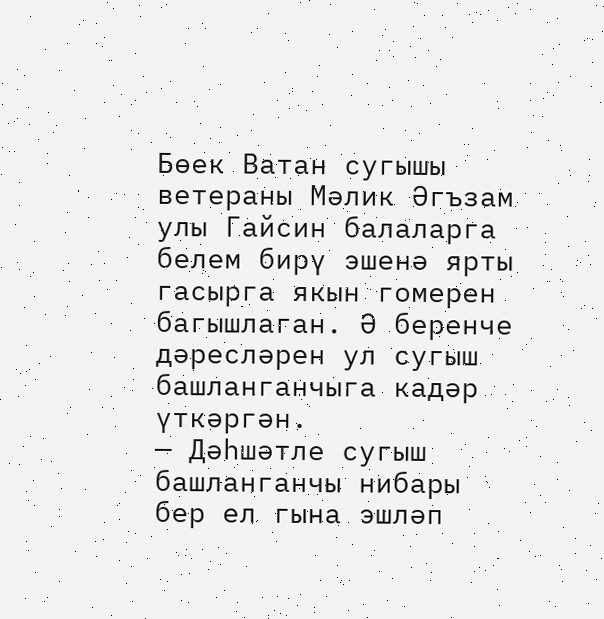Бөек Ватан сугышы ветераны Мәлик Әгъзам улы Гайсин балаларга белем бирү эшенә ярты гасырга якын гомерен багышлаган. Ә беренче дәресләрен ул сугыш башланганчыга кадәр үткәргән.
— Дәһшәтле сугыш башланганчы нибары бер ел гына эшләп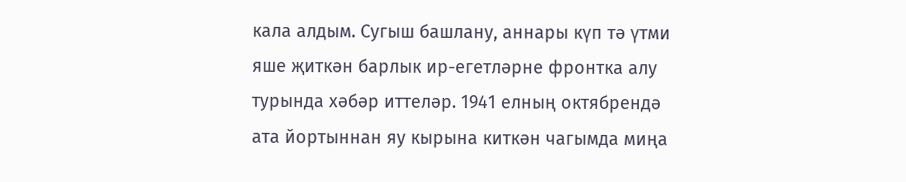кала алдым. Сугыш башлану, аннары күп тә үтми яше җиткән барлык ир-егетләрне фронтка алу турында хәбәр иттеләр. 1941 елның октябрендә ата йортыннан яу кырына киткән чагымда миңа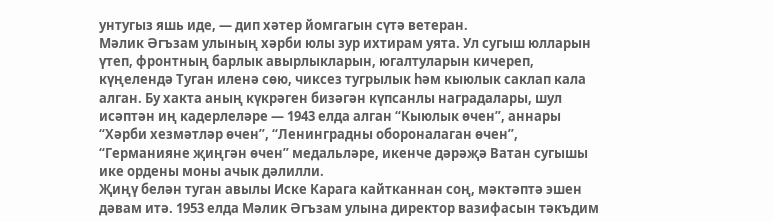унтугыз яшь иде, — дип хәтер йомгагын сүтә ветеран.
Мәлик Әгъзам улының хәрби юлы зур ихтирам уята. Ул сугыш юлларын үтеп, фронтның барлык авырлыкларын, югалтуларын кичереп, күңелендә Туган иленә сөю, чиксез тугрылык һәм кыюлык саклап кала алган. Бу хакта аның күкрәген бизәгән күпсанлы наградалары, шул исәптән иң кадерлеләре — 1943 елда алган “Кыюлык өчен”, аннары “Хәрби хезмәтләр өчен”, “Ленинградны обороналаган өчен”, “Германияне җиңгән өчен” медальләре, икенче дәрәҗә Ватан сугышы ике ордены моны ачык дәлилли.
Җиңү белән туган авылы Иске Карага кайтканнан соң, мәктәптә эшен дәвам итә. 1953 елда Мәлик Әгъзам улына директор вазифасын тәкъдим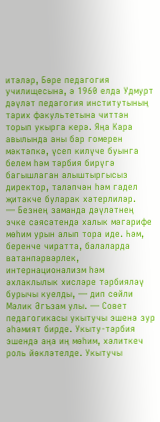итәләр, Бөре педагогия училищесына, ә 1960 елда Удмурт дәүләт педагогия институтының тарих факультетына читтән торып укырга керә. Яңа Кара авылында аны бар гомерен мәктәпкә, үсеп килүче буынга белем һәм тәрбия бирүгә багышлаган алыштыргысыз директор, таләпчән һәм гадел җитәкче буларак хәтерлиләр.
— Безнең заманда дәүләтнең эчке сәясәтендә халык мәгарифе мөһим урын алып тора иде. Һәм, беренче чиратта, балаларда ватанпәрвәрлек, интернационализм һәм әхлаклылык хисләре тәрбияләү бурычы куелды, — дип сөйли Мәлик Әгъзам улы. — Совет педагогикасы укытучы эшенә зур әһәмият бирде. Укыту-тәрбия эшендә аңа иң мөһим, хәлиткеч роль йөкләтелде. Укытучы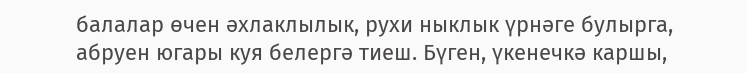балалар өчен әхлаклылык, рухи ныклык үрнәге булырга, абруен югары куя белергә тиеш. Бүген, үкенечкә каршы,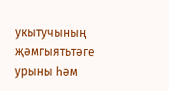укытучының җәмгыятьтәге урыны һәм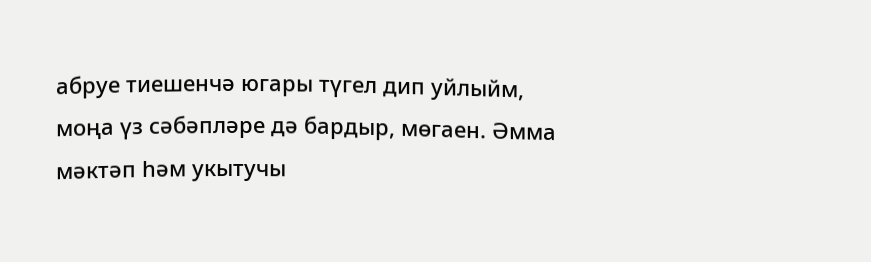абруе тиешенчә югары түгел дип уйлыйм, моңа үз сәбәпләре дә бардыр, мөгаен. Әмма мәктәп һәм укытучы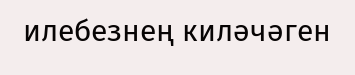илебезнең киләчәген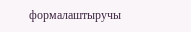формалаштыручы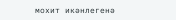мохит икәнлегенә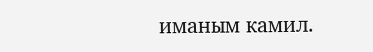иманым камил.